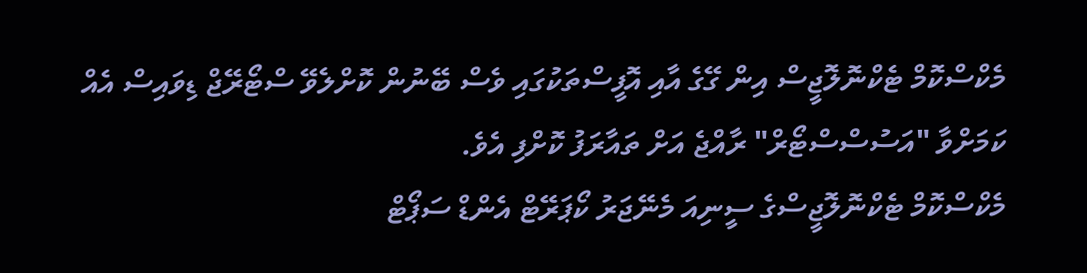މެކްސްކޮމް ޓެކްނޮލޮޖީސް އިން ގޭގެ އާއި އޮފީސްތަކުގައި ވެސް ބޭނުން ކޮށްލެވޭ ސްޓޯރޭޖް ޑިވައިސް އެއް ކަމަށްވާ "އަސުސްސްޓޯރް" ރާއްޖެ އަށް ތައާރަފު ކޮށްފި އެވެ.
މެކްސްކޮމް ޓެކްނޮލޮޖީސްގެ ސީނިއަ މެނޭޖަރު ކޯޕަރޭޓް އެންޑް ސަޕޯޓް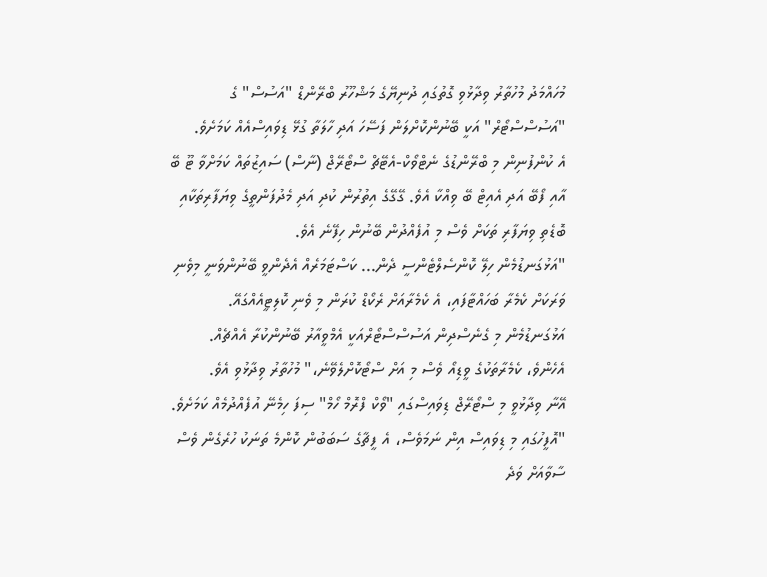މުހައްމަދު މުހުތާރު ވިދާޅުވި ގޮތުގައި ދުނިޔޭގެ މަޝްހޫރު ބްރޭންޑް "އަސުސް" ގެ "އަސުސްސްޓޯރް" އަކީ ބޭނުންކޮށްލަން ފަސޭހަ އަދި ހާލަތާ ގުޅޭ ޑިވައިސްއެއް ކަމަށެވެ.
އެ ކުންފުނިން މި ބްރޭންޑުގެ ނެޓްވޯކް-އެޓޭޗް ސްޓޯރޭޖް (ނާސް) ސައިޒުތައް ކަމަށްވާ ޓޫ ބޭ އާއި ފޯބޭ އަދި އެއިޓް ބޭ ވިއްކާ އެވެ. ގޭގޭގެ އިތުރުން ކުދި އަދި މެދުފަންތީގެ ވިޔަފާރިތަކާއި ބޮޑެތި ވިޔަފާރި ތަކަށް ވެސް މި އުފެއްދުން ބޭނުން ހިފޭނެ އެވެ.
"އަޅުގަނޑުމެން ހިލޭ ކޮންސެލްޓެންސީ ދެން... ކަސްޓަމަރެއް އެދެންވީ ބޭނުންވަނީ މިވެނި ވަރަކަށް ކެމެރާ ބަހައްޓާފައި، އެ ކެމެރާއަށް ރެކޯޑް ކުރަން މި ވެނި ކޮލިޓީއެއްގައޭ. އަޅުގަނޑުމެން މި ގެނެސްދިން އަސުސްސްޓޯރްއަކީ އެމްވީއާރު ބޭނުންކުރާ އެއްޗެއް. އެހެންވެ، ކެމެރާތަކުގެ ވީޑިއޯ ވެސް މި އަށް ސްޓޯކޮށްލެވޭނެ،" މުހުތާރު ވިދާޅުވި އެވެ.
އޭނާ ވިދާޅުވީ މި ސްޓޯރޭޖް ޑިވައިސްގައި "ވޯކް ފްރޮމް ހޯމް" ސިފަ ހިމެނޭ އުފެއްދުމެއް ކަމަށެވެ.
"އޮފީހުގައި މި ޑިވައިސް އިން ނަމަވެސް، އެ ފީޗާގެ ސަބަބުން ކޮންމެ ތަނަކު ހުރެގެން ވެސް ސާވާއަށް ވަދެ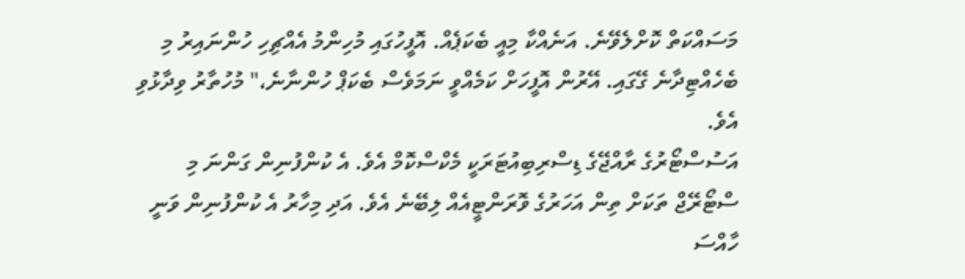މަސައްކަތް ކޮށްލެވޭނެ. އަނެއްކާ މިއީ ބެކަޕެއް. އޮފީހުގައި މުހިންމު އެއްޗިހި ހުންނައިރު މި ބެހެއްޓިދާނެ ގޭގައި. އޭރުން އޮފީހަށް ކަމެއްވީ ނަމަވެސް ބެކަޕް ހުންނާނެ،" މުހުތާރު ވިދާޅުވި އެވެ.
އަސުސްޓޯރުގެ ރާއްޖޭގެ ޑިސްރިބިއުޓަރަކީ މެކްސްކޮމް އެވެ. އެ ކުންފުނިން ގަންނަ މި ސްޓޯރޭޖް ތަކަށް ތިން އަހަރުގެ ވޮރަންޓީއެއް ލިބޭނެ އެވެ. އަދި މިހާރު އެ ކުންފުނިން ވަނީ ހާއްސަ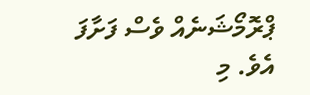ޕްރޮމޯޝަނެއް ވެސް ފަށާފަ އެވެ. މި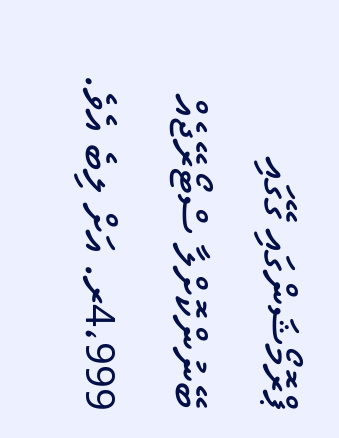ޕްރޮމޯޝަންގައި ގޭގައި ބޭނުންކޮށްލާ ސްޓޯރޭޖެއް 4،999ރ. އަށް ލިބެ އެވެ.